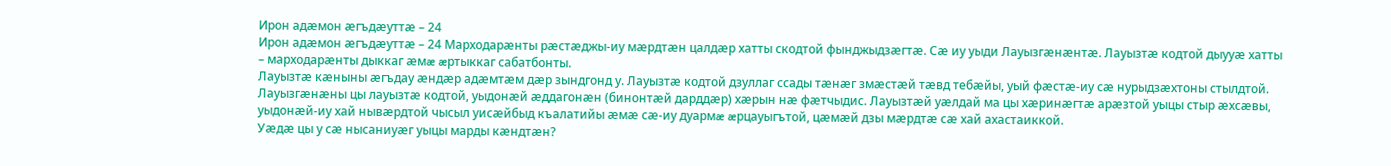Ирон адæмон æгъдæуттæ – 24
Ирон адæмон æгъдæуттæ – 24 Марходарæнты рæстæджы-иу мæрдтæн цалдæр хатты скодтой фынджыдзæгтæ. Сæ иу уыди Лауызгæнæнтæ. Лауызтæ кодтой дыууæ хатты – марходарæнты дыккаг æмæ æртыккаг сабатбонты.
Лауызтæ кæныны æгъдау æндæр адæмтæм дæр зындгонд у. Лауызтæ кодтой дзуллаг ссады тæнæг змæстæй тæвд тебæйы, уый фæстæ-иу сæ нурыдзæхтоны стылдтой. Лауызгæнæны цы лауызтæ кодтой, уыдонæй æддагонæн (бинонтæй дарддæр) хæрын нæ фæтчыдис. Лауызтæй уæлдай ма цы хæринæгтæ арæзтой уыцы стыр æхсæвы, уыдонæй-иу хай нывæрдтой чысыл уисæйбыд къалатийы æмæ сæ-иу дуармæ æрцауыгътой, цæмæй дзы мæрдтæ сæ хай ахастаиккой.
Уæдæ цы у сæ нысаниуæг уыцы марды кæндтæн?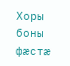Хоры боны фæстæ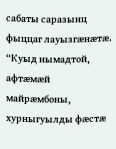сабаты саразынц фыццаг лауызгæнæтæ. “Куыд нымадтой, афтæмæй майрæмбоны, хурныгуылды фæстæ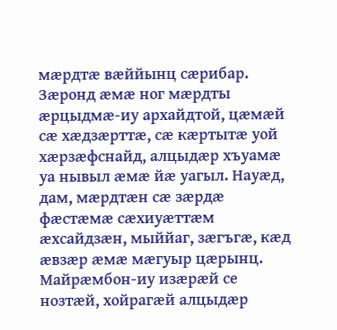мæрдтæ вæййынц сæрибар. Зæронд æмæ ног мæрдты æрцыдмæ-иу архайдтой, цæмæй сæ хæдзæрттæ, сæ кæртытæ уой хæрзæфснайд, алцыдæр хъуамæ уа нывыл æмæ йæ уагыл. Науæд, дам, мæрдтæн сæ зæрдæ фæстæмæ сæхиуæттæм æхсайдзæн, мыййаг, зæгъгæ, кæд æвзæр æмæ мæгуыр цæрынц. Майрæмбон-иу изæрæй се нозтæй, хойрагæй алцыдæр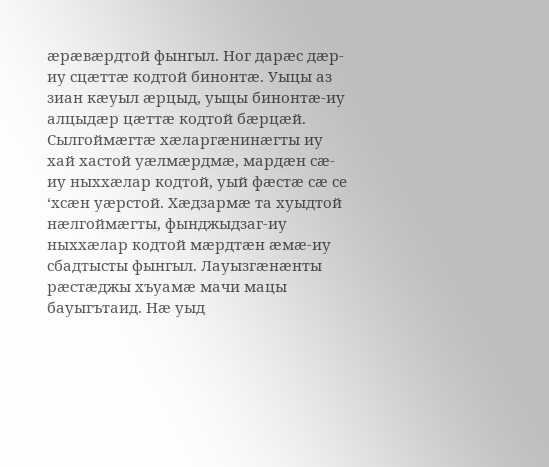æрæвæрдтой фынгыл. Ног дарæс дæр-иу сцæттæ кодтой бинонтæ. Уыцы аз зиан кæуыл æрцыд, уыцы бинонтæ-иу алцыдæр цæттæ кодтой бæрцæй. Сылгоймæгтæ хæларгæнинæгты иу хай хастой уæлмæрдмæ, мардæн сæ-иу ныххæлар кодтой, уый фæстæ сæ се ‘хсæн уæрстой. Хæдзармæ та хуыдтой нæлгоймæгты, фынджыдзаг-иу ныххæлар кодтой мæрдтæн æмæ-иу сбадтысты фынгыл. Лауызгæнæнты рæстæджы хъуамæ мачи мацы бауыгътаид. Нæ уыд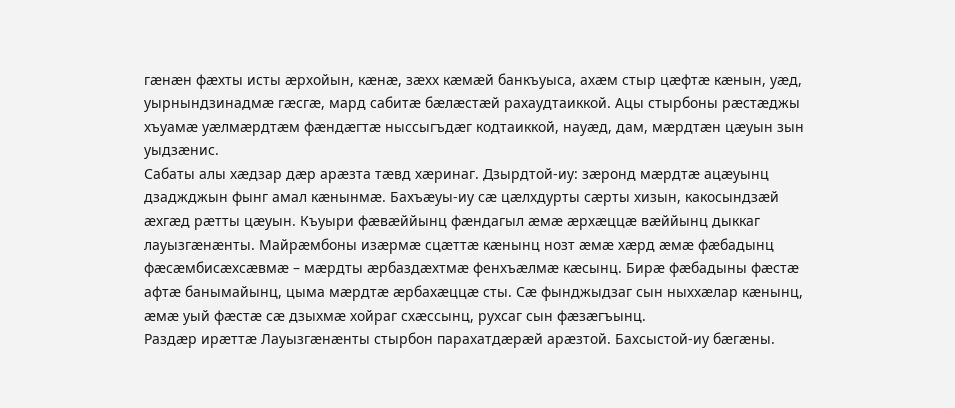гæнæн фæхты исты æрхойын, кæнæ, зæхх кæмæй банкъуыса, ахæм стыр цæфтæ кæнын, уæд, уырнындзинадмæ гæсгæ, мард сабитæ бæлæстæй рахаудтаиккой. Ацы стырбоны рæстæджы хъуамæ уæлмæрдтæм фæндæгтæ ныссыгъдæг кодтаиккой, науæд, дам, мæрдтæн цæуын зын уыдзæнис.
Сабаты алы хæдзар дæр арæзта тæвд хæринаг. Дзырдтой-иу: зæронд мæрдтæ ацæуынц дзаджджын фынг амал кæнынмæ. Бахъæуы-иу сæ цæлхдурты сæрты хизын, какосындзæй æхгæд рæтты цæуын. Къуыри фæвæййынц фæндагыл æмæ æрхæццæ вæййынц дыккаг лауызгæнæнты. Майрæмбоны изæрмæ сцæттæ кæнынц нозт æмæ хæрд æмæ фæбадынц фæсæмбисæхсæвмæ – мæрдты æрбаздæхтмæ фенхъæлмæ кæсынц. Бирæ фæбадыны фæстæ афтæ банымайынц, цыма мæрдтæ æрбахæццæ сты. Сæ фынджыдзаг сын ныххæлар кæнынц, æмæ уый фæстæ сæ дзыхмæ хойраг схæссынц, рухсаг сын фæзæгъынц.
Раздæр ирæттæ Лауызгæнæнты стырбон парахатдæрæй арæзтой. Бахсыстой-иу бæгæны.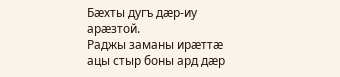Бæхты дугъ дæр-иу арæзтой.
Раджы заманы ирæттæ ацы стыр боны ард дæр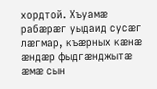хордтой. Хъуамæ рабæрæг уыдаид сусæг лæгмар, къæрных кæнæ æндæр фыдгæнджытæ æмæ сын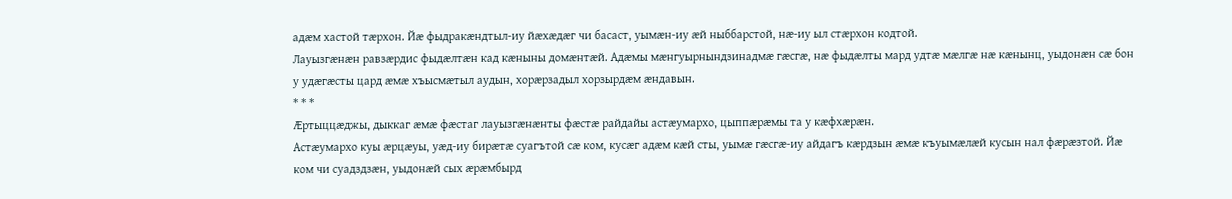адæм хастой тæрхон. Йæ фыдракæндтыл-иу йæхæдæг чи басаст, уымæн-иу æй ныббарстой, нæ-иу ыл стæрхон кодтой.
Лауызгæнæн равзæрдис фыдæлтæн кад кæныны домæнтæй. Адæмы мæнгуырнындзинадмæ гæсгæ, нæ фыдæлты мард удтæ мæлгæ нæ кæнынц, уыдонæн сæ бон у удæгæсты цард æмæ хъысмæтыл аудын, хорæрзадыл хорзырдæм æндавын.
* * *
Æртыццæджы, дыккаг æмæ фæстаг лауызгæнæнты фæстæ райдайы астæумархо, цыппæрæмы та у кæфхæрæн.
Астæумархо куы æрцæуы, уæд-иу бирæтæ суагътой сæ ком, кусæг адæм кæй сты, уымæ гæсгæ-иу айдагъ кæрдзын æмæ къуымæлæй кусын нал фæрæзтой. Йæ ком чи суадздзæн, уыдонæй сых æрæмбырд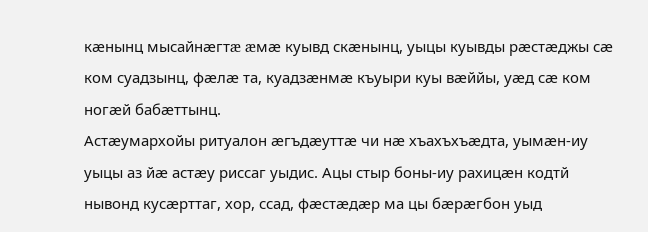кæнынц мысайнæгтæ æмæ куывд скæнынц, уыцы куывды рæстæджы сæ ком суадзынц, фæлæ та, куадзæнмæ къуыри куы вæййы, уæд сæ ком ногæй бабæттынц.
Астæумархойы ритуалон æгъдæуттæ чи нæ хъахъхъæдта, уымæн-иу уыцы аз йæ астæу риссаг уыдис. Ацы стыр боны-иу рахицæн кодтй нывонд кусæрттаг, хор, ссад, фæстæдæр ма цы бæрæгбон уыд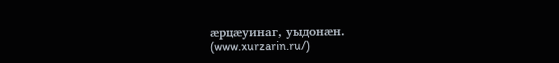æрцæуинаг, уыдонæн.
(www.xurzarin.ru/)